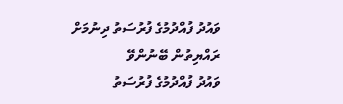ވައުދު ފުއްދުމުގެ ފުރުސަތު ދިނުމަށް ރައްޔިތުން ބޭނުންވޭ
ވައުދު ފުއްދުމުގެ ފުރުސަތު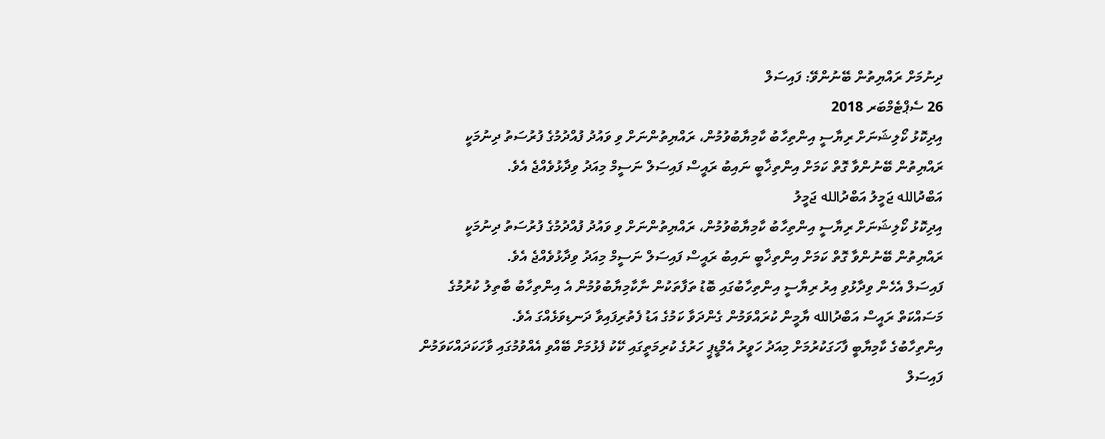ދިނުމަށް ރައްޔިތުން ބޭނުންވޭ: ފައިސަލް
26 ސެޕްޓެމްބަރ 2018
އިދިކޮޅު ކޯލިޝަނަށް ރިޔާސީ އިންތިހާބު ކާމިޔާބުވުމުން، ރައްޔިތުންނަށް ވި ވައުދު ފުއްދުމުގެ ފުރުސަތު ދިނުމަކީ ރައްޔިތުން ބޭނުންވާ ގޮތް ކަމަށް އިންތިޚާބީ ނައިބު ރައީސް ފައިސަލް ނަސީމް މިއަދު ވިދާޅުވެއްޖެ އެވެ.
އަބްދުالله ޖަމީލު އަބްދުالله ޖަމީލު
އިދިކޮޅު ކޯލިޝަނަށް ރިޔާސީ އިންތިހާބު ކާމިޔާބުވުމުން، ރައްޔިތުންނަށް ވި ވައުދު ފުއްދުމުގެ ފުރުސަތު ދިނުމަކީ ރައްޔިތުން ބޭނުންވާ ގޮތް ކަމަށް އިންތިޚާބީ ނައިބު ރައީސް ފައިސަލް ނަސީމް މިއަދު ވިދާޅުވެއްޖެ އެވެ.
ފައިސަލް އެހެން ވިދާޅުވި އިރު ރިޔާސީ އިންތިހާބުގައި ބޮޑު ތަފާތަކުން ނާކާމިޔާބުވުމުން އެ އިންތިހާބު ބާތިލު ކުރުމުގެ މަސައްކަތް ރައީސް އަބްދުالله ޔާމީން ކުރައްވަމުން ގެންދަވާ ކަމުގެ އަޑު ފެތުރިފައިވާ ދަނޑިވަޅެއްގަ އެވެ.
އިންތިހާބުގެ ކާމިޔާބީ ފާހަގަކުރުމަށް މިއަދު ހަވީރު އެމްޑީޕީ ހަރުގެ ކުރިމަތީގައި ކޭކު ފެޅުމަށް ބޭއްވި އެއްވުމުގައި ވާހަކަދައްކަވަމުން ފައިސަލް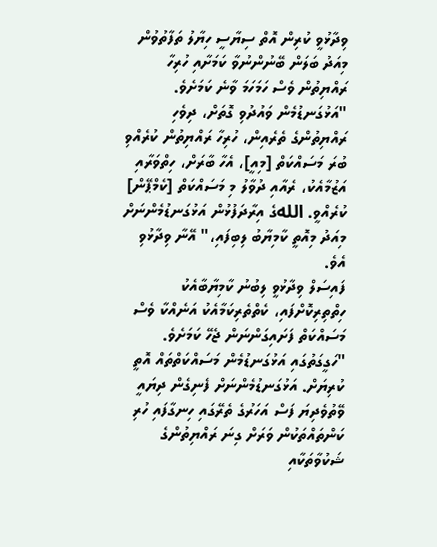ވިދާޅުވީ ކުރިން އޮތް ސިޔާސީ ހިޔާލު ތަފާތުވުން މިއަދު ބަލަން ބޭނުންނުވާ ކަމަށާއި ހުރިހާ ރައްޔިތުން ވެސް ހަމަހަމަ ވާނެ ކަމަށެވެ.
"އަޅުގަނޑުމެން ވައުދުވި ގޮތަށް، ދިވެހި ރައްޔިތުންގެ ތެރެއިން، ހުރިހާ ރައްޔިތުން ކުރެއްވި ބުރަ މަސައްކަތް [މިއީ]، އެހާ ބާރަށް، ހިތްވަރާއި އަޒުމާއެކު، ރެއާއި ދުވާލު މި މަސައްކަތް [ކެމްޕޭން] ކުރެއްވީ. اللهގެ އިރާދަފުޅުން އަޅުގަނޑުމެންނަށް މިއަދު މިއޮތީ ކާމިޔާބު ލިބިފައި،" އޭނާ ވިދާޅުވި އެވެ.
ފައިސަލް ވިދާޅުވީ ލިބުނު ކާމިޔާބާއެކު ހިތްތިރިކޮށްފައި، ކެތްތެރިކަމާއެކު އަނެއްކާ ވެސް މަސައްކަތް ފަށައިގަންނަން ޖެހޭ ކަމަށެވެ.
"ހަގީގަތުގައި އަޅުގަނޑުމެން މަސައްކަތްތައް އޮތީ ކުރިޔަށް. އަޅުގަނޑުމެންނަށް ފެނިގެން ދިޔައީ ވޭތުވެދިޔަ ފަސް އަހަރުގެ ތެރޭގައި ހިނގާފައި ހުރި ކަންތައްތަކުން ވަރަށް ގިނަ ރައްޔިތުންގެ ޝަކުވާތަކާއި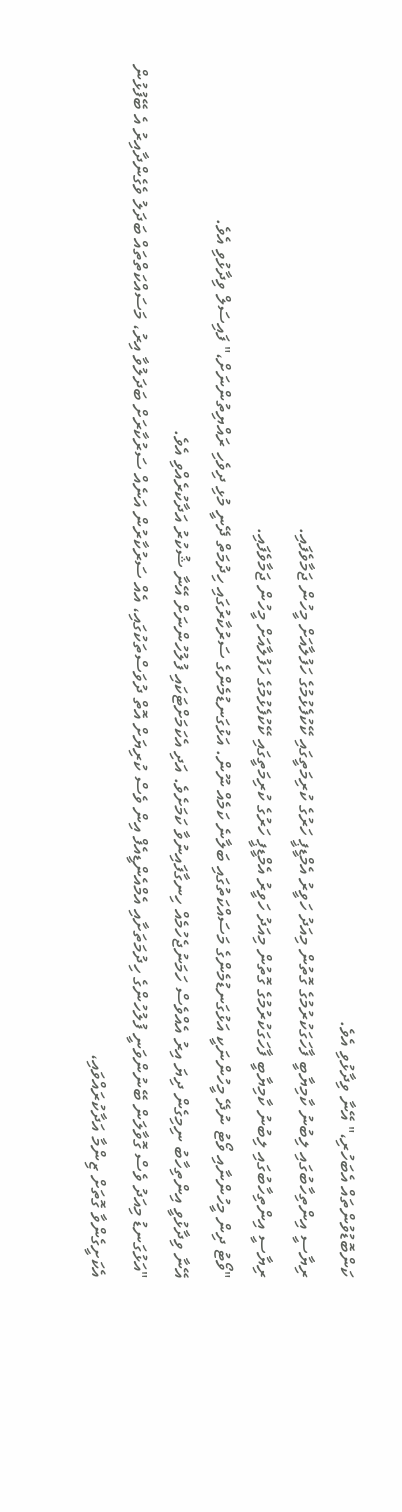ކަންބޮޑުވުންތައް އެބަހުރި،" އޭނާ ވިދާޅުވި އެވެ.
ރިޔާސީ އިންތިހާބުގައި ލިބުނު ކާމިޔާބީ ފާހަގަކުރުމުގެ ގޮތުން މިއަދު ހަވީރު އެމްޑީޕީ ހަރުގެ ކުރިމަތީގައި ކޭކުފެޅުމުގެ ހަފުލާއަށް މީހުން ޖަމާވެފައި.
ރިޔާސީ އިންތިހާބުގައި ލިބުނު ކާމިޔާބީ ފާހަގަކުރުމުގެ ގޮތުން މިއަދު ހަވީރު އެމްޑީޕީ ހަރުގެ ކުރިމަތީގައި ކޭކުފެޅުމުގެ ހަފުލާއަށް މީހުން ޖަމާވެފައި.
"ވޯޓު ދިން މީހުންނާއި ވޯޓު ނުދޭ މީހުންނަކީ އަޅުގަނޑުމެންގެ މަސައްކަތުގައި ބަލާނެ ކަމެއް ނޫން. އަޅުގަނޑުމެންގެ ސަރުކާރުގައި ހިދުމަތް ދޭނީ މުޅި ދިވެހި ރައްޔިތުންނަށް،" ފައިސަލް ވިދާޅުވި އެވެ.
އޭނާ ވިދާޅުވީ އިންތިހާބު ނިމިގެން ދިޔަ އިރު އެއްވެސް ހަމަނުޖެހުމެއް ހިނގާފައިނުވާ ކަމަށެވެ. އަދި އެކަމަށްޓަކައި ފުލުހުންނަށް އޭނާ ޝުކުރު އަދާކުރެއްވި އެވެ.
"އަޅުގަނޑު މިއަދު ވެސް ގޮވާލަން ބޭނުންވަނީ ފުލުހުންގެ ހިދުމަތަށާއި އެމްއެންޑީއެފް އިން ވެސް ކުރިޔަށް އޮތް ދުވަސްތަކުގައި، އެއް ސަރުކާރުން އަނެއް ސަރުކާރަށް ބަދަލުވާ އިރު، މަސައްކަތްތައް ބަދަލު ވެގެންދާއިރު އެ ބޭފުޅުން އެކަށީގެންވާ ގޮތަށް ޒިންމާ އަދާކުރައްވައި،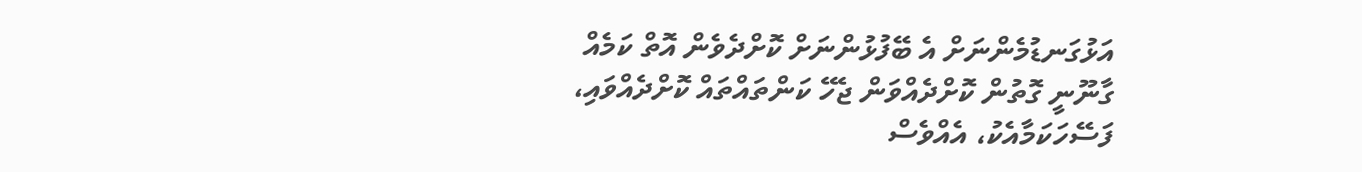އަޅުގަނޑުމެންނަށް އެ ބޭފުޅުންނަށް ކޮށްދެވެން އޮތް ކަމެއް ގާނޫނީ ގޮތުން ކޮށްދެއްވަން ޖެހޭ ކަންތައްތައް ކޮށްދެއްވައި، ފަސޭހަކަމާއެކު، އެއްވެސް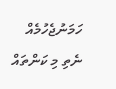ހަމަނުޖެހުމެއް ނެތި މި ކަންތައް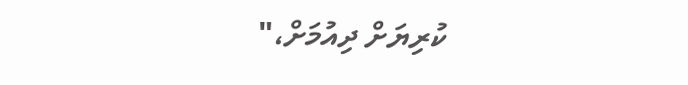ކުރިޔަށް ދިއުމަށް،"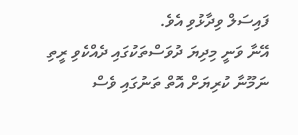ފައިސަލް ވިދާޅުވި އެވެ.
އޭނާ ވަނީ މިދިޔަ ދުވަސްތަކުގައި ދެއްކެވި ރީތި ނަމޫނާ ކުރިޔަށް އޮތް ތަނުގައި ވެސް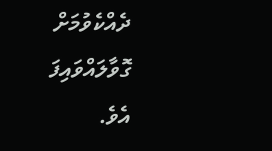ދެއްކެވުމަށް ގޮވާލައްވައިފަ އެވެ.